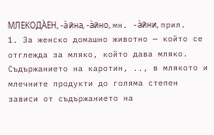МЛЕКОДА̀ЕН, -а̀йна, -а̀йно, мн. -а̀йни, прил. 1. За женско домашно животно — който се отглежда за мляко, който дава мляко. Съдържанието на каротин, .., в млякото и млечните продукти до голяма степен зависи от съдържанието на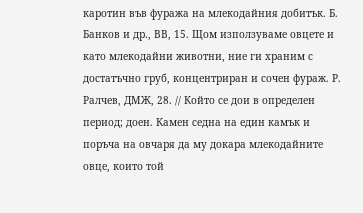каротин във фуража на млекодайния добитък. Б. Банков и др., ВВ, 15. Щом използуваме овцете и като млекодайни животни, ние ги храним с достатъчно груб, концентриран и сочен фураж. Р. Ралчев, ДМЖ, 28. // Който се дои в определен период; доен. Камен седна на един камък и поръча на овчаря да му докара млекодайните овце, които той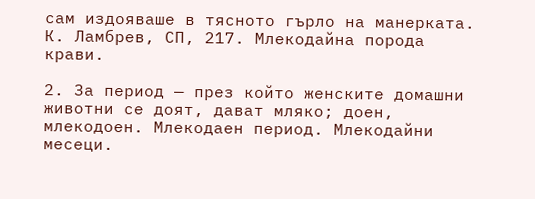сам издояваше в тясното гърло на манерката. К. Ламбрев, СП, 217. Млекодайна порода крави.

2. За период — през който женските домашни животни се доят, дават мляко; доен, млекодоен. Млекодаен период. Млекодайни месеци.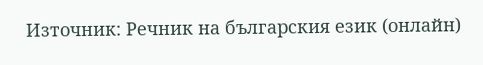Източник: Речник на българския език (онлайн)